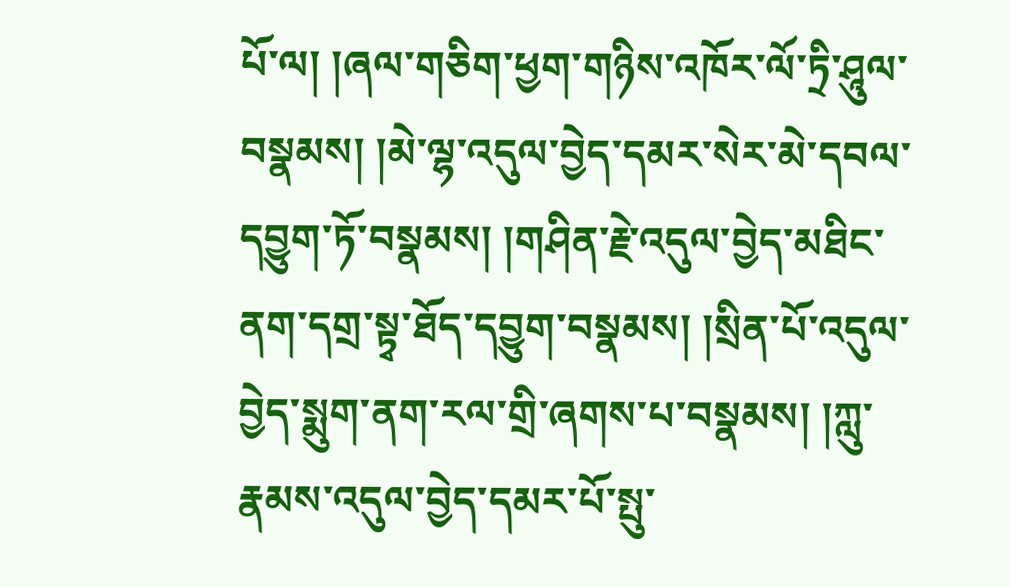པོ་ལ། །ཞལ་གཅིག་ཕྱག་གཉིས་འཁོར་ལོ་ཏྲི་ཤཱུལ་བསྣམས། །མེ་ལྷ་འདུལ་བྱེད་དམར་སེར་མེ་དབལ་དབྱུག་ཏོ་བསྣམས། །གཤིན་རྗེ་འདུལ་བྱེད་མཐིང་ནག་དགྲ་སྟྭ་ཐོད་དབྱུག་བསྣམས། །སྲིན་པོ་འདུལ་བྱེད་སྨུག་ནག་རལ་གྲི་ཞགས་པ་བསྣམས། །ཀླུ་རྣམས་འདུལ་བྱེད་དམར་པོ་སྤུ་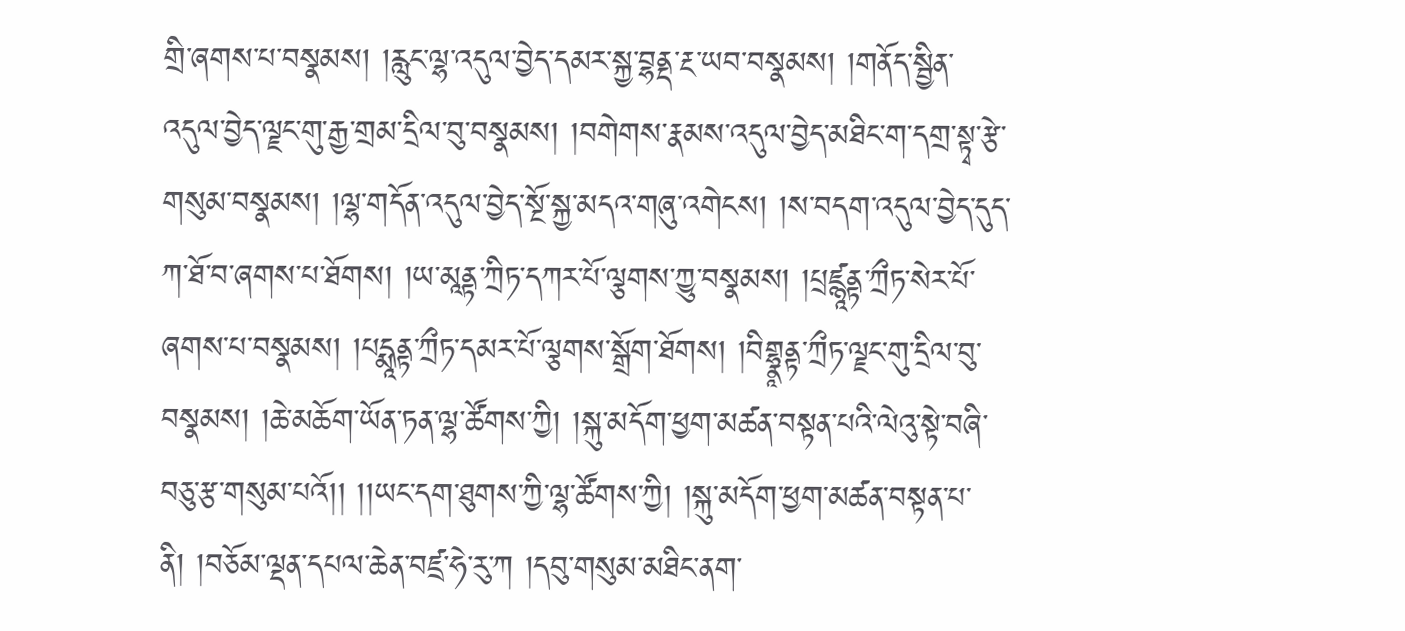གྲི་ཞགས་པ་བསྣམས། །རླུང་ལྷ་འདུལ་བྱེད་དམར་སྐྱ་བྷནྡ་རྔ་ཡབ་བསྣམས། །གནོད་སྦྱིན་འདུལ་བྱེད་ལྗང་གུ་རྒྱ་གྲམ་དྲིལ་བུ་བསྣམས། །བགེགས་རྣམས་འདུལ་བྱེད་མཐིང་ག་དགྲ་སྟྭ་རྩེ་གསུམ་བསྣམས། །ལྷ་གདོན་འདུལ་བྱེད་སྔོ་སྐྱ་མདའ་གཞུ་འགེངས། །ས་བདག་འདུལ་བྱེད་དུད་ཀ་ཐོ་བ་ཞགས་པ་ཐོགས། །ཡ་མཱནྟ་ཀྲིཏ་དཀར་པོ་ལྕགས་ཀྱུ་བསྣམས། །པྲཛྙཱནྟ་ཀྲྀཏ་སེར་པོ་ཞགས་པ་བསྣམས། །པདྨཱནྟ་ཀྲྀཏ་དམར་པོ་ལྕགས་སྒྲོག་ཐོགས། །བིགྷྣཱནྟ་ཀྲྀཏ་ལྗང་གུ་དྲིལ་བུ་བསྣམས། །ཆེ་མཆོག་ཡོན་ཏན་ལྷ་ཚོགས་ཀྱི། །སྐུ་མདོག་ཕྱག་མཚན་བསྟན་པའི་ལེའུ་སྟེ་བཞི་བཅུ་རྩ་གསུམ་པའོ།། །།ཡང་དག་ཐུགས་ཀྱི་ལྷ་ཚོགས་ཀྱི། །སྐུ་མདོག་ཕྱག་མཚན་བསྟན་པ་ནི། །བཅོམ་ལྡན་དཔལ་ཆེན་བཛྲ་ཧེ་རུ་ཀ །དབུ་གསུམ་མཐིང་ནག་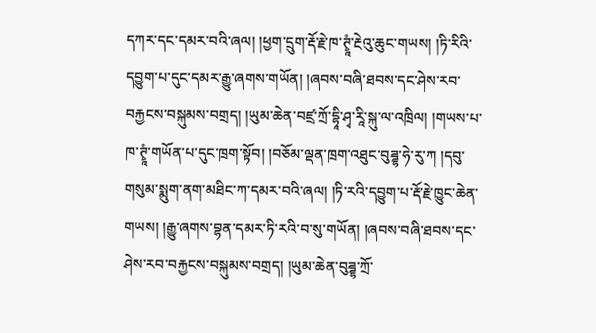དཀར་དང་དམར་བའི་ཞལ། །ཕྱག་དྲུག་རྡོ་རྗེ་ཁ་ཊྭཱཾ་རྔེའུ་ཆུང་གཡས། །ཏི་རིའི་དབྱུག་པ་དུང་དམར་རྒྱུ་ཞགས་གཡོན། །ཞབས་བཞི་ཐབས་དང་ཤེས་རབ་བརྐྱངས་བསྐུམས་བགྲད། །ཡུམ་ཆེན་བཛྲ་ཀྲོ་དྷཱི་ཤྭ་རཱི་སྐུ་ལ་འཁྲིལ། །གཡས་པ་ཁ་ཊྭཱཾ་གཡོན་པ་དུང་ཁྲག་སྟོབ། །བཅོམ་ལྡན་ཁྲག་འཐུང་བུཌྜྷ་ཧེ་རུ་ཀ །དབུ་གསུམ་སྨུག་ནག་མཐིང་ཀ་དམར་བའི་ཞལ། །ཏི་རའི་དབྱུག་པ་རྡོ་རྗེ་ཁྱུང་ཆེན་གཡས། །རྒྱུ་ཞགས་བྷན་དམར་ཏི་རའི་བ་སུ་གཡོན། །ཞབས་བཞི་ཐབས་དང་ཤེས་རབ་བརྐྱངས་བསྐུམས་བགྲད། །ཡུམ་ཆེན་བུཌྜྷ་ཀྲོ་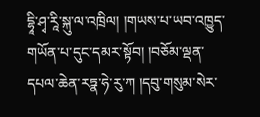དྷཱི་ཤྭ་རཱི་སྐུ་ལ་འཁྲིལ། །གཡས་པ་ཡབ་འཁྱུད་གཡོན་པ་དུང་དམར་སྟོབ། །བཅོམ་ལྡན་དཔལ་ཆེན་རཏྣ་ཧེ་རུ་ཀ །དབུ་གསུམ་སེར་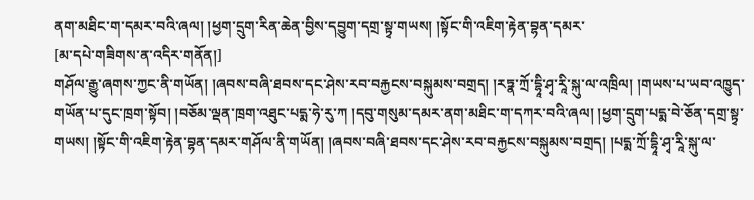ནག་མཐིང་ག་དམར་བའི་ཞལ། །ཕྱག་དྲུག་རིན་ཆེན་བྱིས་དབྱུག་དགྲ་སྟྭ་གཡས། །སྟོང་གི་འཇིག་རྟེན་བྷན་དམར་
[མ་དཔེ་གཟིགས་ན་འདིར་གནོན།]
གཤོལ་རྒྱུ་ཞགས་ཀྱང་ནི་གཡོན། །ཞབས་བཞི་ཐབས་དང་ཤེས་རབ་བརྐྱངས་བསྐུམས་བགྲད། །རཏྣ་ཀྲོ་དྷཱི་ཤྭ་རཱི་སྐུ་ལ་འཁྲིལ། །གཡས་པ་ཡབ་འཁྱུད་གཡོན་པ་དུང་ཁྲག་སྟོབ། །བཅོམ་ལྡན་ཁྲག་འཐུང་པདྨ་ཧེ་རུ་ཀ །དབུ་གསུམ་དམར་ནག་མཐིང་ག་དཀར་བའི་ཞལ། །ཕྱག་དྲུག་པདྨ་བེ་ཅོན་དགྲ་སྟྭ་གཡས། །སྟོང་གི་འཇིག་རྟེན་བྷན་དམར་གཤོལ་ནི་གཡོན། །ཞབས་བཞི་ཐབས་དང་ཤེས་རབ་བརྐྱངས་བསྐུམས་བགྲད། །པདྨ་ཀྲོ་དྷཱི་ཤྭ་རཱི་སྐུ་ལ་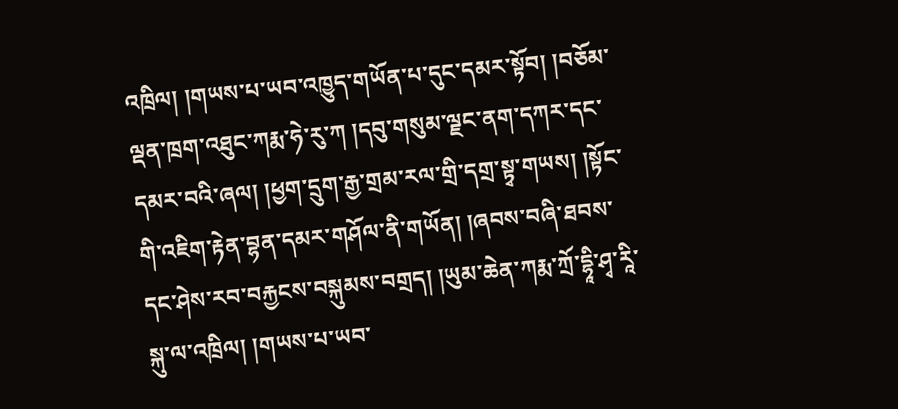འཁྲིལ། །གཡས་པ་ཡབ་འཁྱུད་གཡོན་པ་དུང་དམར་སྟོབ། །བཅོམ་ལྡན་ཁྲག་འཐུང་ཀརྨ་ཧེ་རུ་ཀ །དབུ་གསུམ་ལྗང་ནག་དཀར་དང་དམར་བའི་ཞལ། །ཕྱག་དྲུག་རྒྱ་གྲམ་རལ་གྲི་དགྲ་སྟྭ་གཡས། །སྟོང་གི་འཇིག་རྟེན་བྷན་དམར་གཤོལ་ནི་གཡོན། །ཞབས་བཞི་ཐབས་དང་ཤེས་རབ་བརྐྱངས་བསྐུམས་བགྲད། །ཡུམ་ཆེན་ཀརྨ་ཀྲོ་དྷཱི་ཤྭ་རཱི་སྐུ་ལ་འཁྲིལ། །གཡས་པ་ཡབ་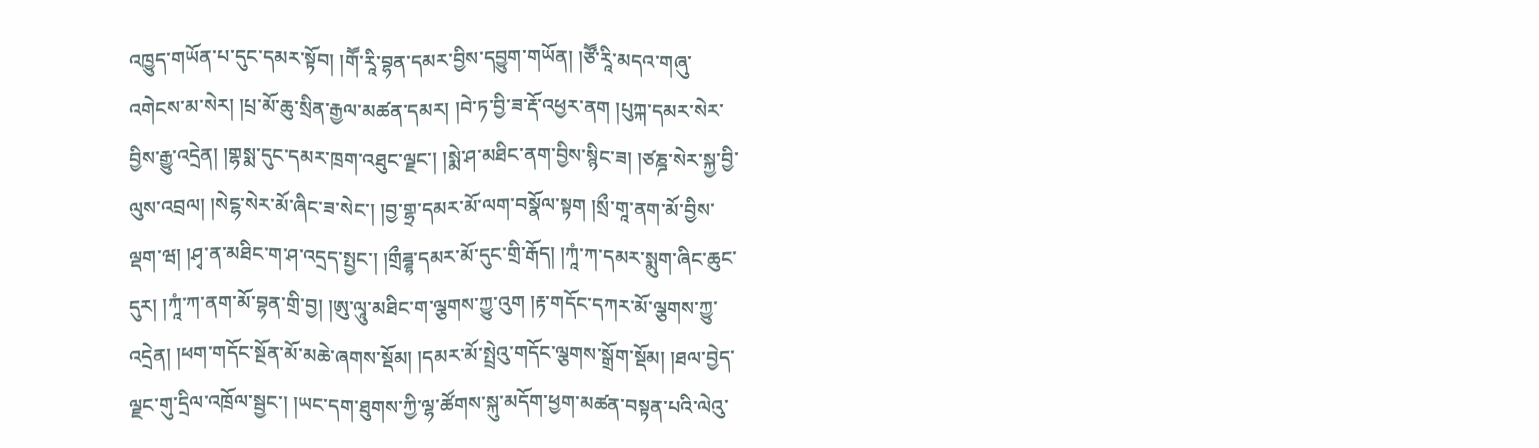འཁྱུད་གཡོན་པ་དུང་དམར་སྟོབ། །གཽ་རཱི་བྷན་དམར་བྱིས་དབྱུག་གཡོན། །ཙཽ་རཱི་མདའ་གཞུ་འགེངས་མ་སེར། །པྲ་མོ་ཆུ་སྲིན་རྒྱལ་མཚན་དམར། །བེ་ཏ་བྱི་ཟ་རྡོ་འཕྱར་ནག །པུཀྐ་དམར་སེར་བྱིས་རྒྱུ་འདྲེན། །གྷསྨ་དུང་དམར་ཁྲག་འཐུང་ལྗང་། །སྨེ་ཤ་མཐིང་ནག་བྱིས་སྙིང་ཟ། །ཙཎྜ་སེར་སྐྱ་བྱི་ལུས་འབྲལ། །སེངྷ་སེར་མོ་ཞིང་ཟ་སེང་། །བྱ་གྷྲ་དམར་མོ་ལག་བསྣོལ་སྟག །སྲྀ་གཱ་ནག་མོ་བྱིས་ལྡག་ཝ། །ཤྭ་ན་མཐིང་ག་ཤ་འདྲད་སྤྱང་། །གྲྀཌྜྷ་དམར་མོ་དུང་གྲི་རྒོད། །ཀཱཾ་ཀ་དམར་སྨུག་ཞིང་ཆུང་དུར། །ཀཱཾ་ཀ་ནག་མོ་བྷན་གྲི་བྱ། །ཨུ་ལཱུ་མཐིང་ག་ལྕགས་ཀྱུ་འུག །རྟ་གདོང་དཀར་མོ་ལྕགས་ཀྱུ་འདྲེན། །ཕག་གདོང་སྔོན་མོ་མཆེ་ཞགས་སྡོམ། །དམར་མོ་སྤྲེའུ་གདོང་ལྕགས་སྒྲོག་སྡོམ། །ཐལ་བྱེད་ལྗང་གུ་དྲིལ་འཁྲོལ་སྦྱང་། །ཡང་དག་ཐུགས་ཀྱི་ལྷ་ཚོགས་སྐུ་མདོག་ཕྱག་མཚན་བསྟན་པའི་ལེའུ་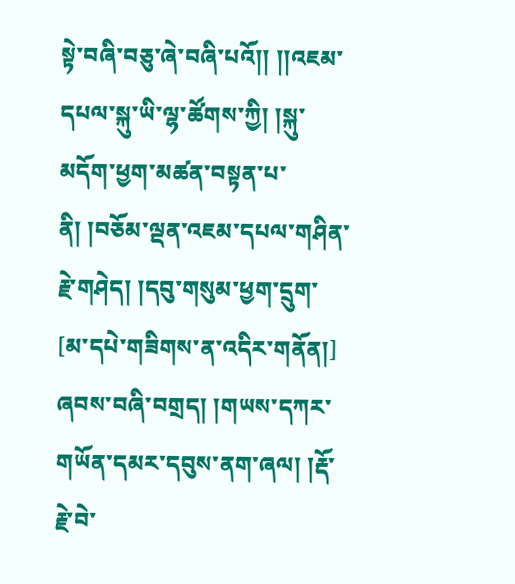སྟེ་བཞི་བཅུ་ཞེ་བཞི་པའོ།། །།འཇམ་དཔལ་སྐུ་ཡི་ལྷ་ཚོགས་ཀྱི། །སྐུ་མདོག་ཕྱག་མཚན་བསྟན་པ་ནི། །བཅོམ་ལྡན་འཇམ་དཔལ་གཤིན་རྗེ་གཤེད། །དབུ་གསུམ་ཕྱག་དྲུག་
[མ་དཔེ་གཟིགས་ན་འདིར་གནོན།]
ཞབས་བཞི་བགྲད། །གཡས་དཀར་གཡོན་དམར་དབུས་ནག་ཞལ། །རྡོ་རྗེ་བེ་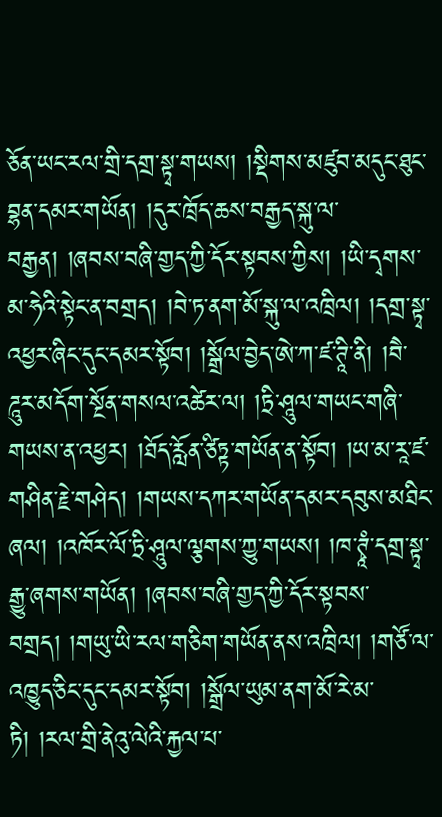ཅོན་ཡང་རལ་གྲི་དགྲ་སྟྭ་གཡས། །སྡིགས་མཛུབ་མདུང་ཐུང་བྷན་དམར་གཡོན། །དུར་ཁྲོད་ཆས་བརྒྱད་སྐུ་ལ་བརྒྱན། །ཞབས་བཞི་གྱད་ཀྱི་དོར་སྟབས་ཀྱིས། །ཡི་དྭགས་མ་ཧེའི་སྟེང་ན་བགྲད། །བེ་ཏ་ནག་མོ་སྐུ་ལ་འཁྲིལ། །དགྲ་སྟྭ་འཕྱར་ཞིང་དུང་དམར་སྟོབ། །སྒྲོལ་བྱེད་ཨེ་ཀ་ཛ་ཊཱི་ནི། །བཻ་ཌཱུར་མདོག་སྔོན་གསལ་འཚེར་ལ། །ཏྲི་ཤཱུལ་གཡང་གཞི་གཡས་ན་འཕྱར། །ཐོད་རློན་ཙིཏྟ་གཡོན་ན་སྟོབ། །ཡ་མ་རཱ་ཛ་གཤིན་རྗེ་གཤེད། །གཡས་དཀར་གཡོན་དམར་དབུས་མཐིང་ཞལ། །འཁོར་ལོ་ཏྲི་ཤཱུལ་ལྕགས་ཀྱུ་གཡས། །ཁ་ཊྭཱཾ་དགྲ་སྟྭ་རྒྱུ་ཞགས་གཡོན། །ཞབས་བཞི་གྱད་ཀྱི་དོར་སྟབས་བགྲད། །གཡུ་ཡི་རལ་གཅིག་གཡོན་ནས་འཁྲིལ། །གཙོ་ལ་འཁྱུད་ཅིང་དུང་དམར་སྟོབ། །སྒྲོལ་ཡུམ་ནག་མོ་རེ་མ་ཏི། །རལ་གྲི་ནེའུ་ལེའི་རྐྱལ་པ་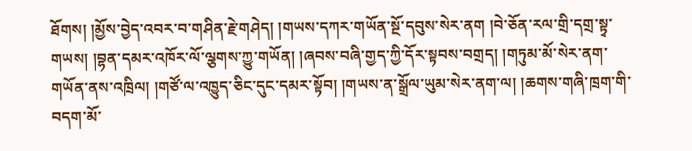ཐོགས། །མྱོས་བྱེད་འབར་བ་གཤིན་རྗེ་གཤེད། །གཡས་དཀར་གཡོན་སྔོ་དབུས་སེར་ནག །བེ་ཅོན་རལ་གྲི་དགྲ་སྟྭ་གཡས། །བྷན་དམར་འཁོར་ལོ་ལྕགས་ཀྱུ་གཡོན། །ཞབས་བཞི་གྱད་ཀྱི་དོར་སྟབས་བགྲད། །གཏུམ་མོ་སེར་ནག་གཡོན་ནས་འཁྲིལ། །གཙོ་ལ་འཁྱུད་ཅིང་དུང་དམར་སྟོབ། །གཡས་ན་སྒྲོལ་ཡུམ་སེར་ནག་ལ། །ཆགས་གཞི་ཁྲག་གི་བདག་མོ་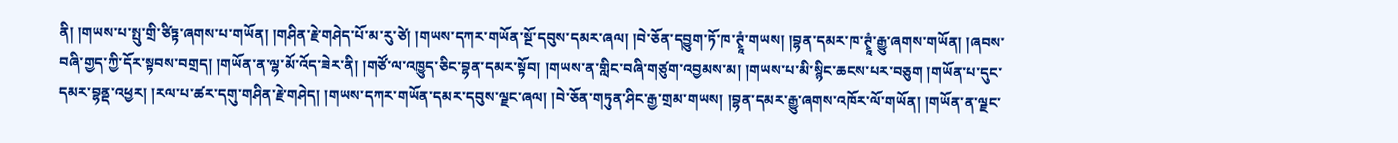ནི། །གཡས་པ་སྤུ་གྲི་ཙིཏྟ་ཞགས་པ་གཡོན། །གཤིན་རྗེ་གཤེད་པོ་མ་རུ་ཙེ། །གཡས་དཀར་གཡོན་སྔོ་དབུས་དམར་ཞལ། །བེ་ཅོན་དབྱུག་ཏོ་ཁ་ཊྭཱཾ་གཡས། །བྷན་དམར་ཁ་ཊྭཱཾ་རྒྱུ་ཞགས་གཡོན། །ཞབས་བཞི་གྱད་ཀྱི་དོར་སྟབས་བགྲད། །གཡོན་ན་ལྷ་མོ་འོད་ཟེར་ནི། །གཙོ་ལ་འཁྱུད་ཅིང་བྷན་དམར་སྟོབ། །གཡས་ན་གླིང་བཞི་གཙུག་འབྱམས་མ། །གཡས་པ་མི་སྙིང་ཆངས་པར་བཅུག །གཡོན་པ་དུང་དམར་བྷནྡ་འཕྱར། །རལ་པ་ཚར་དགུ་གཤིན་རྗེ་གཤེད། །གཡས་དཀར་གཡོན་དམར་དབུས་ལྗང་ཞལ། །བེ་ཅོན་གཏུན་ཤིང་རྒྱ་གྲམ་གཡས། །བྷན་དམར་རྒྱུ་ཞགས་འཁོར་ལོ་གཡོན། །གཡོན་ན་ལྗང་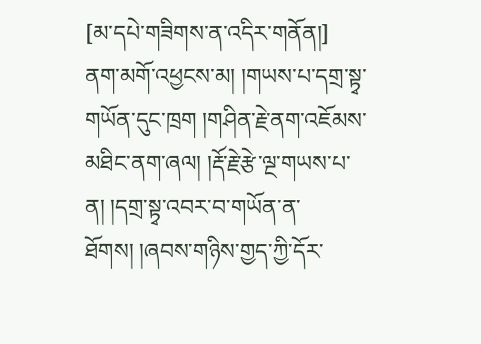[མ་དཔེ་གཟིགས་ན་འདིར་གནོན།]
ནག་མགོ་འཕྱངས་མ། །གཡས་པ་དགྲ་སྟྭ་གཡོན་དུང་ཁྲག །གཤིན་རྗེ་ནག་འཇོམས་མཐིང་ནག་ཞལ། །རྡོ་རྗེ་རྩེ་ལྔ་གཡས་པ་ན། །དགྲ་སྟྭ་འབར་བ་གཡོན་ན་ཐོགས། །ཞབས་གཉིས་གྱད་ཀྱི་དོར་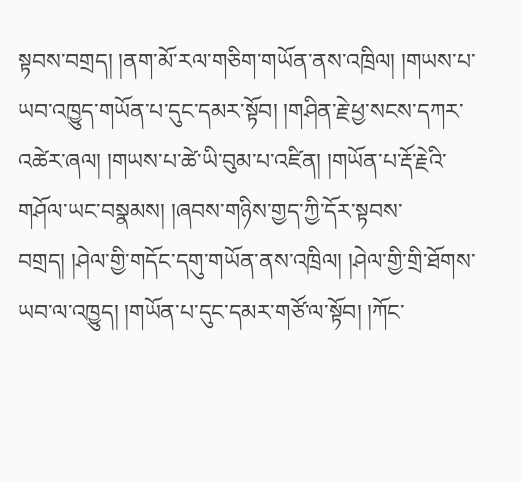སྟབས་བགྲད། །ནག་མོ་རལ་གཅིག་གཡོན་ནས་འཁྲིལ། །གཡས་པ་ཡབ་འཁྱུད་གཡོན་པ་དུང་དམར་སྟོབ། །གཤིན་རྗེ་ཕྱ་སངས་དཀར་འཚེར་ཞལ། །གཡས་པ་ཚེ་ཡི་བུམ་པ་འཛིན། །གཡོན་པ་རྡོ་རྗེའི་གཤོལ་ཡང་བསྣམས། །ཞབས་གཉིས་གྱད་ཀྱི་དོར་སྟབས་བགྲད། །ཤེལ་གྱི་གདོང་དགུ་གཡོན་ནས་འཁྲིལ། །ཤེལ་གྱི་གྲི་ཐོགས་ཡབ་ལ་འཁྱུད། །གཡོན་པ་དུང་དམར་གཙོ་ལ་སྟོབ། །ཀོང་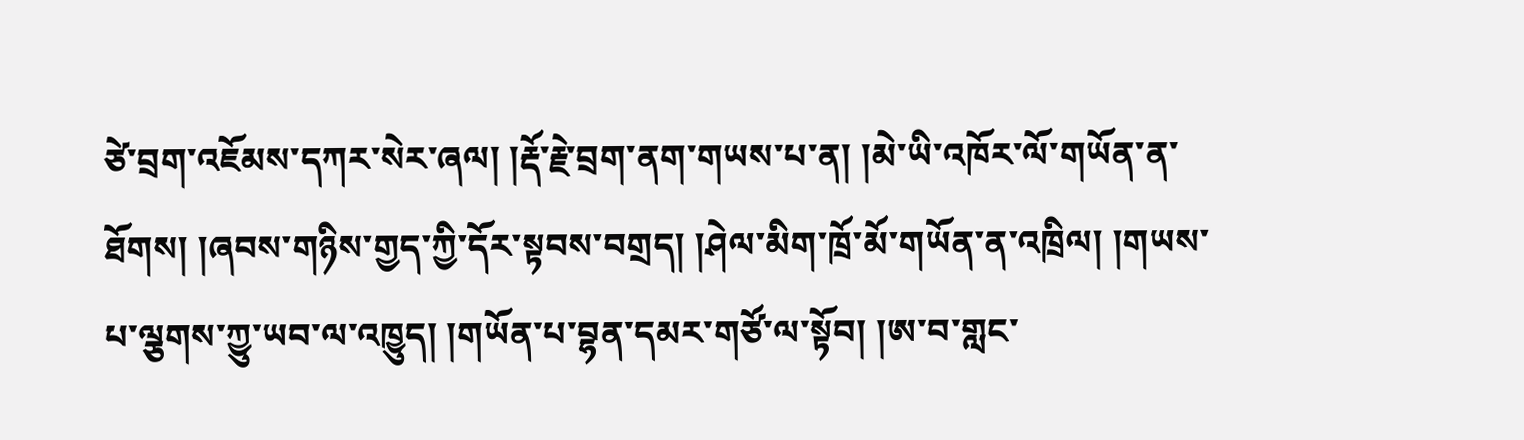ཙེ་བྲག་འཇོམས་དཀར་སེར་ཞལ། །རྡོ་རྗེ་བྲག་ནག་གཡས་པ་ན། །མེ་ཡི་འཁོར་ལོ་གཡོན་ན་ཐོགས། །ཞབས་གཉིས་གྱད་ཀྱི་དོར་སྟབས་བགྲད། །ཤེལ་མིག་ཁྲོ་མོ་གཡོན་ན་འཁྲིལ། །གཡས་པ་ལྕགས་ཀྱུ་ཡབ་ལ་འཁྱུད། །གཡོན་པ་བྷན་དམར་གཙོ་ལ་སྟོབ། །ཨ་བ་གླང་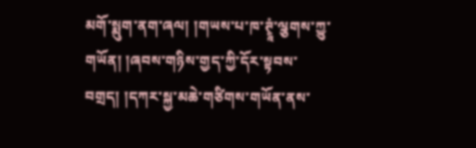མགོ་སྨུག་ནག་ཞལ། །གཡས་པ་ཁ་ཊྭཱཾ་ལྕགས་ཀྱུ་གཡོན། །ཞབས་གཉིས་གྱད་ཀྱི་དོར་སྟབས་བགྲད། །དཀར་སྐྱ་མཆེ་གཙིགས་གཡོན་ནས་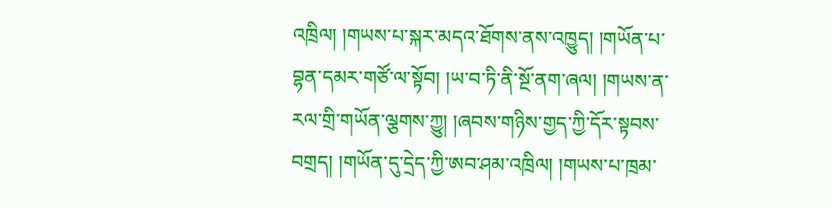འཁྲིལ། །གཡས་པ་སྐར་མདའ་ཐོགས་ནས་འཁྱུད། །གཡོན་པ་བྷན་དམར་གཙོ་ལ་སྟོབ། །ཡ་བ་ཏི་ནི་སྔོ་ནག་ཞལ། །གཡས་ན་རལ་གྲི་གཡོན་ལྕགས་ཀྱུ། །ཞབས་གཉིས་གྱད་ཀྱི་དོར་སྟབས་བགྲད། །གཡོན་དུ་དྲེད་ཀྱི་ཨབ་ཤམ་འཁྲིལ། །གཡས་པ་ཁྲམ་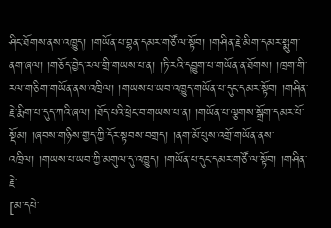ཤིང་ཐོགས་ནས་འཁྱུད། །གཡོན་པ་བྷན་དམར་གཙོ་ལ་སྟོབ། །གཤིན་རྗེ་མིག་དམར་སྨུག་ནག་ཞལ། །གཅོད་བྱེད་རལ་གྲི་གཡས་པ་ན། །ཏི་རའི་དབྱུག་པ་གཡོན་ན་ཐོགས། །ཁྲག་གི་རལ་གཅིག་གཡོན་ནས་འཁྲིལ། །གཡས་པ་ཡབ་འཁྱུད་གཡོན་པ་དུང་དམར་སྟོབ། །གཤིན་རྗེ་རྨིག་པ་དུད་ཀའི་ཞལ། །ཐོད་པའི་ཕྲེང་བ་གཡས་པ་ན། །གཡོན་པ་ལྕགས་སྒྲོག་དམར་པོ་སྡོམ། །ཞབས་གཉིས་གྱད་ཀྱི་དོར་སྟབས་བགྲད། །ནག་མོ་པུས་འགྲོ་གཡོན་ནས་འཁྲིལ། །གཡས་པ་ཡབ་ཀྱི་མགུལ་དུ་འཁྱུད། །གཡོན་པ་དུང་དམར་གཙོ་ལ་སྟོབ། །གཤིན་རྗེ་
[མ་དཔེ་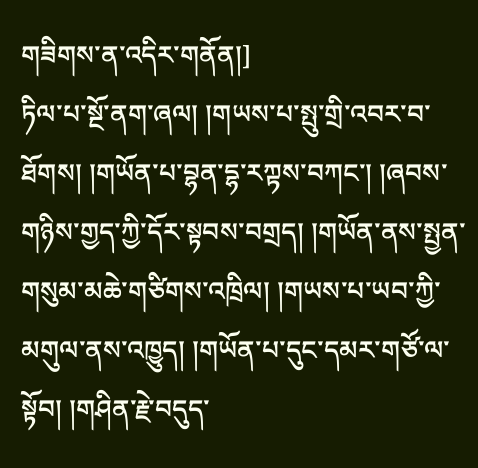གཟིགས་ན་འདིར་གནོན།]
ཏིལ་པ་སྔོ་ནག་ཞལ། །གཡས་པ་སྤུ་གྲི་འབར་བ་ཐོགས། །གཡོན་པ་བྷན་དྷ་རཀྟས་བཀང་། །ཞབས་གཉིས་གྱད་ཀྱི་དོར་སྟབས་བགྲད། །གཡོན་ནས་སྤྱན་གསུམ་མཆེ་གཙིགས་འཁྲིལ། །གཡས་པ་ཡབ་ཀྱི་མགུལ་ནས་འཁྱུད། །གཡོན་པ་དུང་དམར་གཙོ་ལ་སྟོབ། །གཤིན་རྗེ་བདུད་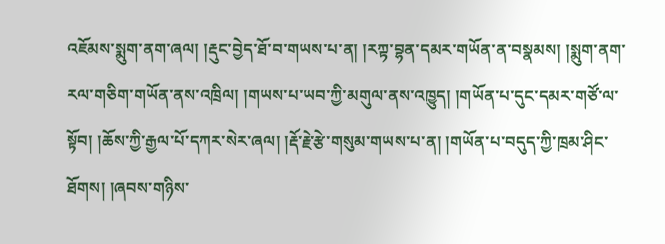འཇོམས་སྨུག་ནག་ཞལ། །རྡུང་བྱེད་ཐོ་བ་གཡས་པ་ན། །རཀྟ་བྷན་དམར་གཡོན་ན་བསྣམས། །སྨུག་ནག་རལ་གཅིག་གཡོན་ནས་འཁྲིལ། །གཡས་པ་ཡབ་ཀྱི་མགུལ་ནས་འཁྱུད། །གཡོན་པ་དུང་དམར་གཙོ་ལ་སྟོབ། །ཆོས་ཀྱི་རྒྱལ་པོ་དཀར་སེར་ཞལ། །རྡོ་རྗེ་རྩེ་གསུམ་གཡས་པ་ན། །གཡོན་པ་བདུད་ཀྱི་ཁྲམ་ཤིང་ཐོགས། །ཞབས་གཉིས་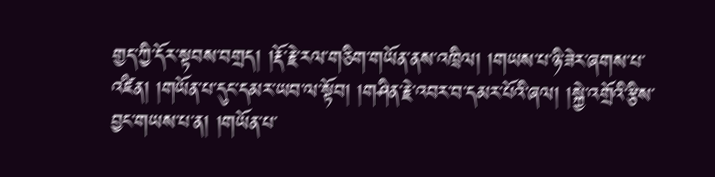གྱད་ཀྱི་དོར་སྟབས་བགྲད། །རྡོ་རྗེ་རལ་གཅིག་གཡོན་ནས་འཁྲིལ། །གཡས་པ་ཉི་ཟེར་ཞགས་པ་འཛིན། །གཡོན་པ་དུང་དམར་ཡབ་ལ་སྟོབ། །གཤིན་རྗེ་འབར་བ་དམར་པོའི་ཞལ། །སྐྱེ་འགྲོའི་རྩིས་བྱང་གཡས་པ་ན། །གཡོན་པ་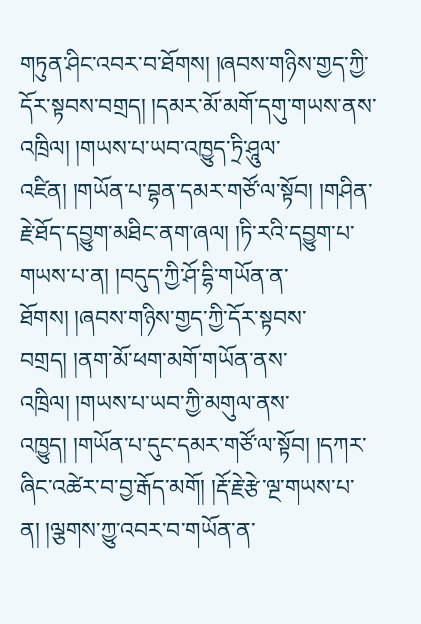གཏུན་ཤིང་འབར་བ་ཐོགས། །ཞབས་གཉིས་གྱད་ཀྱི་དོར་སྟབས་བགྲད། །དམར་མོ་མགོ་དགུ་གཡས་ནས་འཁྲིལ། །གཡས་པ་ཡབ་འཁྱུད་ཏྲི་ཤཱུལ་འཛིན། །གཡོན་པ་བྷན་དམར་གཙོ་ལ་སྟོབ། །གཤིན་རྗེ་ཐོད་དབྱུག་མཐིང་ནག་ཞལ། །ཏི་རའི་དབྱུག་པ་གཡས་པ་ན། །བདུད་ཀྱི་ཤོ་དྷི་གཡོན་ན་ཐོགས། །ཞབས་གཉིས་གྱད་ཀྱི་དོར་སྟབས་བགྲད། །ནག་མོ་ཕག་མགོ་གཡོན་ནས་འཁྲིལ། །གཡས་པ་ཡབ་ཀྱི་མགུལ་ནས་འཁྱུད། །གཡོན་པ་དུང་དམར་གཙོ་ལ་སྟོབ། །དཀར་ཞིང་འཚེར་བ་བྱ་རྒོད་མགོ། །རྡོ་རྗེ་རྩེ་ལྔ་གཡས་པ་ན། །ལྕགས་ཀྱུ་འབར་བ་གཡོན་ན་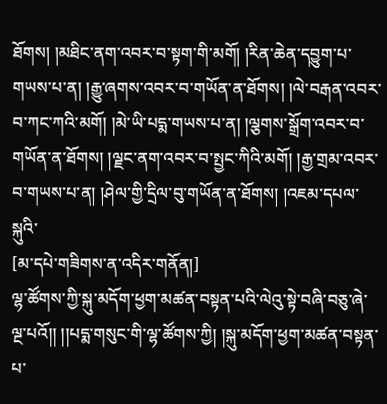ཐོགས། །མཐིང་ནག་འབར་བ་སྟག་གི་མགོ། །རིན་ཆེན་དབྱུག་པ་གཡས་པ་ན། །རྒྱུ་ཞགས་འབར་བ་གཡོན་ན་ཐོགས། །ལེ་བརྒན་འབར་བ་ཀང་ཀའི་མགོ། །མེ་ཡི་པདྨ་གཡས་པ་ན། །ལྕགས་སྒྲོག་འབར་བ་གཡོན་ན་ཐོགས། །ལྗང་ནག་འབར་བ་སྤྱང་ཀིའི་མགོ། །རྒྱ་གྲམ་འབར་བ་གཡས་པ་ན། །ཤེལ་གྱི་དྲིལ་བུ་གཡོན་ན་ཐོགས། །འཇམ་དཔལ་སྐུའི་
[མ་དཔེ་གཟིགས་ན་འདིར་གནོན།]
ལྷ་ཚོགས་ཀྱི་སྐུ་མདོག་ཕྱག་མཚན་བསྟན་པའི་ལེའུ་སྟེ་བཞི་བཅུ་ཞེ་ལྔ་པའོ།། །།པདྨ་གསུང་གི་ལྷ་ཚོགས་ཀྱི། །སྐུ་མདོག་ཕྱག་མཚན་བསྟན་པ་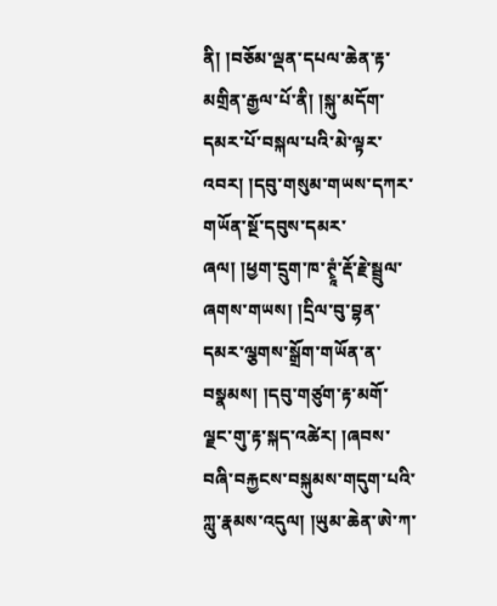ནི། །བཅོམ་ལྡན་དཔལ་ཆེན་རྟ་མགྲིན་རྒྱལ་པོ་ནི། །སྐུ་མདོག་དམར་པོ་བསྐལ་པའི་མེ་ལྟར་འབར། །དབུ་གསུམ་གཡས་དཀར་གཡོན་སྔོ་དབུས་དམར་ཞལ། །ཕྱག་དྲུག་ཁ་ཊྭཱཾ་རྡོ་རྗེ་སྦྲུལ་ཞགས་གཡས། །དྲིལ་བུ་བྷན་དམར་ལྕགས་སྒྲོག་གཡོན་ན་བསྣམས། །དབུ་གཙུག་རྟ་མགོ་ལྗང་གུ་རྟ་སྐད་འཚེར། །ཞབས་བཞི་བརྐྱངས་བསྐུམས་གདུག་པའི་ཀླུ་རྣམས་འདུལ། །ཡུམ་ཆེན་ཨེ་ཀ་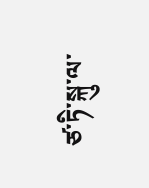ཙ་ཏི་སྐུ་ལ་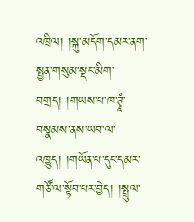འཁྲིལ། །སྐུ་མདོག་དམར་ནག་སྤྱན་གསུམ་སྡང་མིག་བགྲད། །གཡས་པ་ཁ་ཊྭཱཾ་བསྣམས་ནས་ཡབ་ལ་འཁྱུད། །གཡོན་པ་དུང་དམར་གཙོ་ལ་སྟོབ་པར་བྱེད། །སྤྲུལ་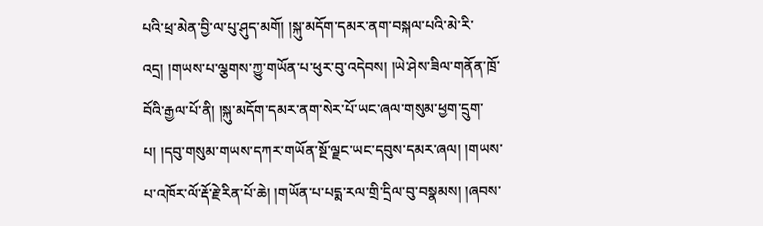པའི་ཕྲ་མེན་བྱི་ལ་པུ་ཤུད་མགོ། །སྐུ་མདོག་དམར་ནག་བསྐལ་པའི་མེ་རི་འདྲ། །གཡས་པ་ལྕགས་ཀྱུ་གཡོན་པ་ཕུར་བུ་འདེབས། །ཡེ་ཤེས་ཟིལ་གནོན་ཁྲོ་བོའི་རྒྱལ་པོ་ནི། །སྐུ་མདོག་དམར་ནག་སེར་པོ་ཡང་ཞལ་གསུམ་ཕྱག་དྲུག་པ། །དབུ་གསུམ་གཡས་དཀར་གཡོན་སྔོ་ལྗང་ཡང་དབུས་དམར་ཞལ། །གཡས་པ་འཁོར་ལོ་རྡོ་རྗེ་རིན་པོ་ཆེ། །གཡོན་པ་པདྨ་རལ་གྲི་དྲིལ་བུ་བསྣམས། །ཞབས་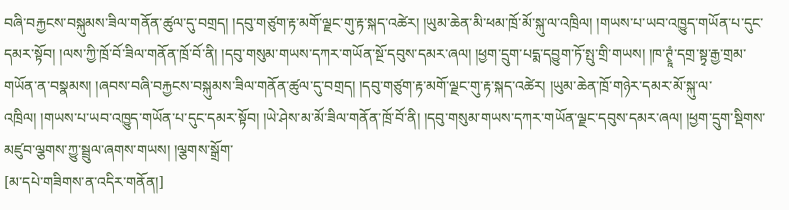བཞི་བརྐྱངས་བསྐུམས་ཟིལ་གནོན་ཚུལ་དུ་བགྲད། །དབུ་གཙུག་རྟ་མགོ་ལྗང་གུ་རྟ་སྐད་འཚེར། །ཡུམ་ཆེན་མི་ཕམ་ཁྲོ་མོ་སྐུ་ལ་འཁྲིལ། །གཡས་པ་ཡབ་འཁྱུད་གཡོན་པ་དུང་དམར་སྟོབ། །ལས་ཀྱི་ཁྲོ་བོ་ཟིལ་གནོན་ཁྲོ་བོ་ནི། །དབུ་གསུམ་གཡས་དཀར་གཡོན་སྔོ་དབུས་དམར་ཞལ། །ཕྱག་དྲུག་པདྨ་དབྱུག་ཏོ་སྤུ་གྲི་གཡས། །ཁ་ཊྭཱཾ་དགྲ་སྟྭ་རྒྱ་གྲམ་གཡོན་ན་བསྣམས། །ཞབས་བཞི་བརྐྱངས་བསྐུམས་ཟིལ་གནོན་ཚུལ་དུ་བགྲད། །དབུ་གཙུག་རྟ་མགོ་ལྗང་གུ་རྟ་སྐད་འཚེར། །ཡུམ་ཆེན་ཁྲོ་གཉེར་དམར་མོ་སྐུ་ལ་འཁྲིལ། །གཡས་པ་ཡབ་འཁྱུད་གཡོན་པ་དུང་དམར་སྟོབ། །ཡེ་ཤེས་མ་མོ་ཟིལ་གནོན་ཁྲོ་བོ་ནི། །དབུ་གསུམ་གཡས་དཀར་གཡོན་ལྗང་དབུས་དམར་ཞལ། །ཕྱག་དྲུག་སྡིགས་མཛུབ་ལྕགས་ཀྱུ་སྦྲུལ་ཞགས་གཡས། །ལྕགས་སྒྲོག་
[མ་དཔེ་གཟིགས་ན་འདིར་གནོན།]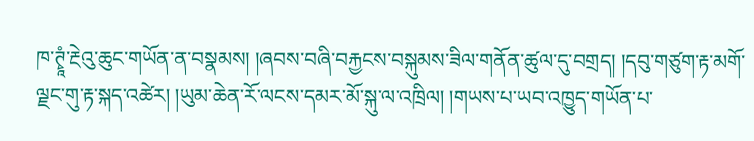ཁ་ཊྭཱཾ་རྔེའུ་ཆུང་གཡོན་ན་བསྣམས། །ཞབས་བཞི་བརྐྱངས་བསྐུམས་ཟིལ་གནོན་ཚུལ་དུ་བགྲད། །དབུ་གཙུག་རྟ་མགོ་ལྗང་གུ་རྟ་སྐད་འཚེར། །ཡུམ་ཆེན་རོ་ལངས་དམར་མོ་སྐུ་ལ་འཁྲིལ། །གཡས་པ་ཡབ་འཁྱུད་གཡོན་པ་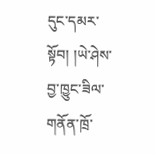དུང་དམར་སྟོབ། །ཡེ་ཤེས་བྱ་ཁྱུང་ཟིལ་གནོན་ཁྲོ་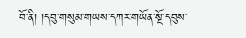བོ་ནི། །དབུ་གསུམ་གཡས་དཀར་གཡོན་སྔོ་དབུས་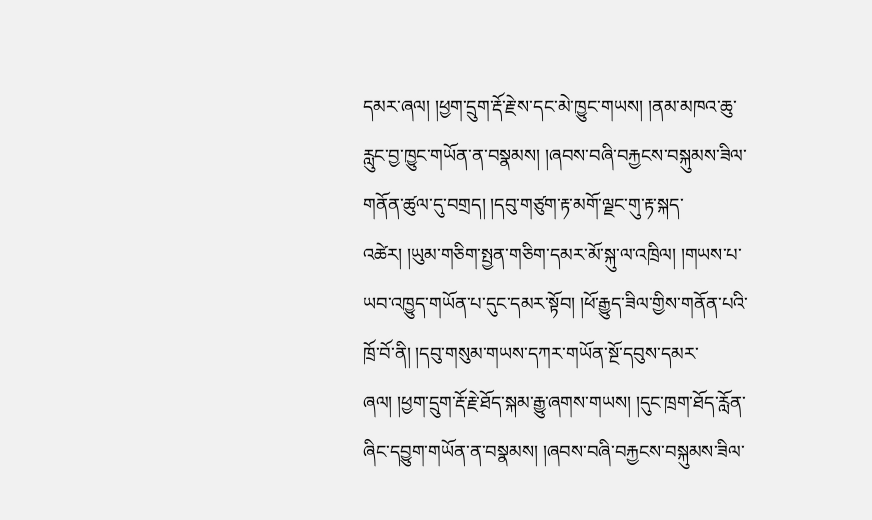དམར་ཞལ། །ཕྱག་དྲུག་རྡོ་རྗེ་ས་དང་མེ་ཁྱུང་གཡས། །ནམ་མཁའ་ཆུ་རླུང་བྱ་ཁྱུང་གཡོན་ན་བསྣམས། །ཞབས་བཞི་བརྐྱངས་བསྐུམས་ཟིལ་གནོན་ཚུལ་དུ་བགྲད། །དབུ་གཙུག་རྟ་མགོ་ལྗང་གུ་རྟ་སྐད་འཚེར། །ཡུམ་གཅིག་སྤྱན་གཅིག་དམར་མོ་སྐུ་ལ་འཁྲིལ། །གཡས་པ་ཡབ་འཁྱུད་གཡོན་པ་དུང་དམར་སྟོབ། །ཕོ་རྒྱུད་ཟིལ་གྱིས་གནོན་པའི་ཁྲོ་བོ་ནི། །དབུ་གསུམ་གཡས་དཀར་གཡོན་སྔོ་དབུས་དམར་ཞལ། །ཕྱག་དྲུག་རྡོ་རྗེ་ཐོད་སྐམ་རྒྱུ་ཞགས་གཡས། །དུང་ཁྲག་ཐོད་རློན་ཞིང་དབྱུག་གཡོན་ན་བསྣམས། །ཞབས་བཞི་བརྐྱངས་བསྐུམས་ཟིལ་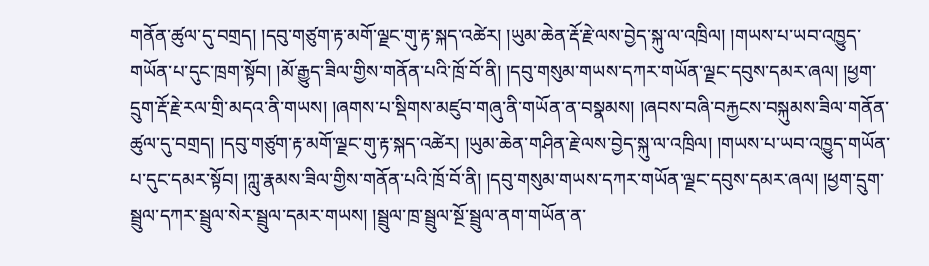གནོན་ཚུལ་དུ་བགྲད། །དབུ་གཙུག་རྟ་མགོ་ལྗང་གུ་རྟ་སྐད་འཚེར། །ཡུམ་ཆེན་རྡོ་རྗེ་ལས་བྱེད་སྐུ་ལ་འཁྲིལ། །གཡས་པ་ཡབ་འཁྱུད་གཡོན་པ་དུང་ཁྲག་སྟོབ། །མོ་རྒྱུད་ཟིལ་གྱིས་གནོན་པའི་ཁྲོ་བོ་ནི། །དབུ་གསུམ་གཡས་དཀར་གཡོན་ལྗང་དབུས་དམར་ཞལ། །ཕྱག་དྲུག་རྡོ་རྗེ་རལ་གྲི་མདའ་ནི་གཡས། །ཞགས་པ་སྡིགས་མཛུབ་གཞུ་ནི་གཡོན་ན་བསྣམས། །ཞབས་བཞི་བརྐྱངས་བསྐུམས་ཟིལ་གནོན་ཚུལ་དུ་བགྲད། །དབུ་གཙུག་རྟ་མགོ་ལྗང་གུ་རྟ་སྐད་འཚེར། །ཡུམ་ཆེན་གཤིན་རྗེ་ལས་བྱེད་སྐུ་ལ་འཁྲིལ། །གཡས་པ་ཡབ་འཁྱུད་གཡོན་པ་དུང་དམར་སྟོབ། །ཀླུ་རྣམས་ཟིལ་གྱིས་གནོན་པའི་ཁྲོ་བོ་ནི། །དབུ་གསུམ་གཡས་དཀར་གཡོན་ལྗང་དབུས་དམར་ཞལ། །ཕྱག་དྲུག་སྦྲུལ་དཀར་སྦྲུལ་སེར་སྦྲུལ་དམར་གཡས། །སྦྲུལ་ཁྲ་སྦྲུལ་སྔོ་སྦྲུལ་ནག་གཡོན་ན་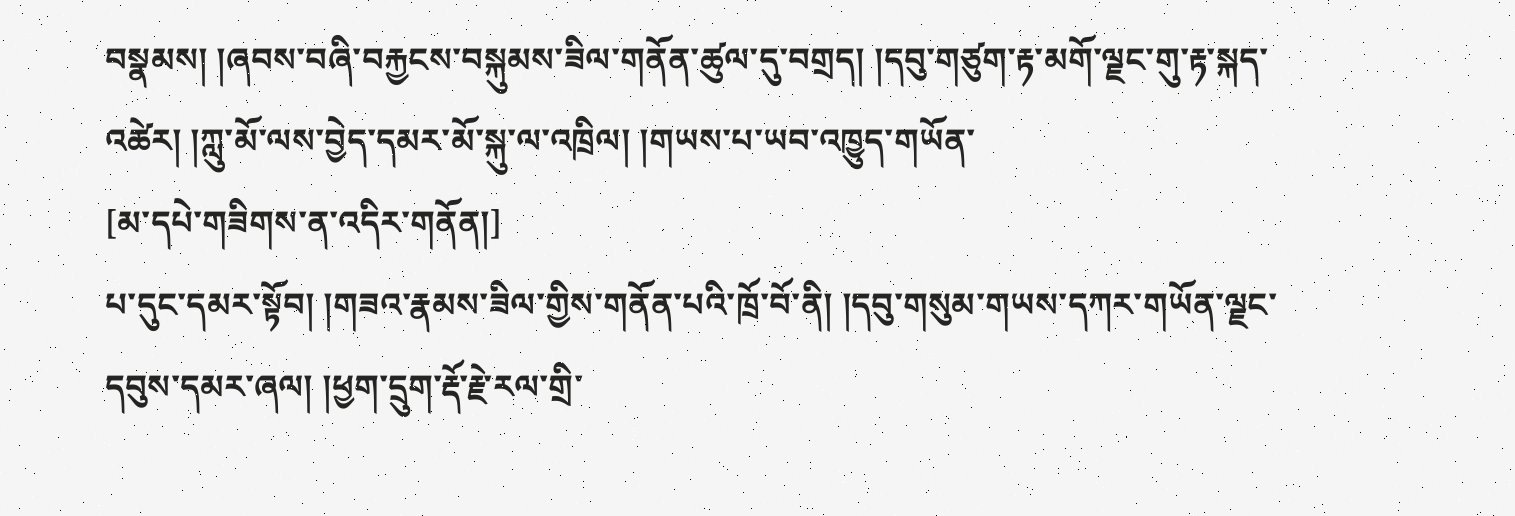བསྣམས། །ཞབས་བཞི་བརྐྱངས་བསྐུམས་ཟིལ་གནོན་ཚུལ་དུ་བགྲད། །དབུ་གཙུག་རྟ་མགོ་ལྗང་གུ་རྟ་སྐད་འཚེར། །ཀླུ་མོ་ལས་བྱེད་དམར་མོ་སྐུ་ལ་འཁྲིལ། །གཡས་པ་ཡབ་འཁྱུད་གཡོན་
[མ་དཔེ་གཟིགས་ན་འདིར་གནོན།]
པ་དུང་དམར་སྟོབ། །གཟའ་རྣམས་ཟིལ་གྱིས་གནོན་པའི་ཁྲོ་བོ་ནི། །དབུ་གསུམ་གཡས་དཀར་གཡོན་ལྗང་དབུས་དམར་ཞལ། །ཕྱག་དྲུག་རྡོ་རྗེ་རལ་གྲི་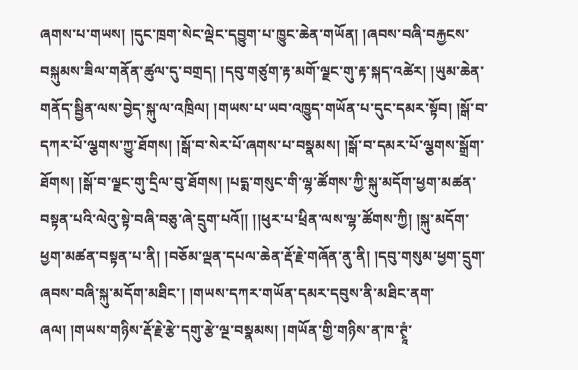ཞགས་པ་གཡས། །དུང་ཁྲག་སེང་ལྡེང་དབྱུག་པ་ཁྱུང་ཆེན་གཡོན། །ཞབས་བཞི་བརྐྱངས་བསྐུམས་ཟིལ་གནོན་ཚུལ་དུ་བགྲད། །དབུ་གཙུག་རྟ་མགོ་ལྗང་གུ་རྟ་སྐད་འཚེར། །ཡུམ་ཆེན་གནོད་སྦྱིན་ལས་བྱེད་སྐུ་ལ་འཁྲིལ། །གཡས་པ་ཡབ་འཁྱུད་གཡོན་པ་དུང་དམར་སྟོབ། །སྒོ་བ་དཀར་པོ་ལྕགས་ཀྱུ་ཐོགས། །སྒོ་བ་སེར་པོ་ཞགས་པ་བསྣམས། །སྒོ་བ་དམར་པོ་ལྕགས་སྒྲོག་ཐོགས། །སྒོ་བ་ལྗང་གུ་དྲིལ་བུ་ཐོགས། །པདྨ་གསུང་གི་ལྷ་ཚོགས་ཀྱི་སྐུ་མདོག་ཕྱག་མཚན་བསྟན་པའི་ལེའུ་སྟེ་བཞི་བཅུ་ཞེ་དྲུག་པའོ།། །།ཕུར་པ་ཕྲིན་ལས་ལྷ་ཚོགས་ཀྱི། །སྐུ་མདོག་ཕྱག་མཚན་བསྟན་པ་ནི། །བཅོམ་ལྡན་དཔལ་ཆེན་རྡོ་རྗེ་གཞོན་ནུ་ནི། །དབུ་གསུམ་ཕྱག་དྲུག་ཞབས་བཞི་སྐུ་མདོག་མཐིང་། །གཡས་དཀར་གཡོན་དམར་དབུས་ནི་མཐིང་ནག་ཞལ། །གཡས་གཉིས་རྡོ་རྗེ་རྩེ་དགུ་རྩེ་ལྔ་བསྣམས། །གཡོན་གྱི་གཉིས་ན་ཁ་ཊྭཱཾ་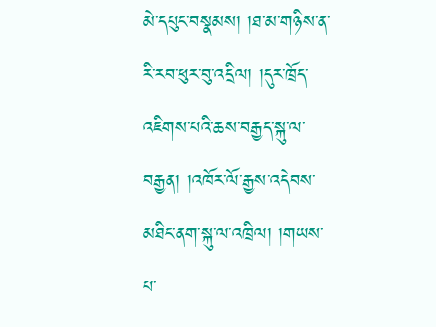མེ་དཔུང་བསྣམས། །ཐ་མ་གཉིས་ན་རི་རབ་ཕུར་བུ་འདྲིལ། །དུར་ཁྲོད་འཇིགས་པའི་ཆས་བརྒྱད་སྐུ་ལ་བརྒྱན། །འཁོར་ལོ་རྒྱས་འདེབས་མཐིང་ནག་སྐུ་ལ་འཁྲིལ། །གཡས་པ་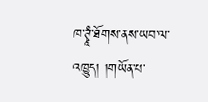ཁ་ཊྭཱཾ་ཐོགས་ནས་ཡབ་ལ་འཁྱུད། །གཡོན་པ་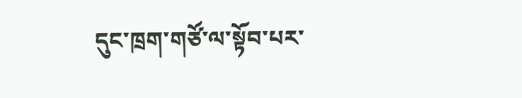དུང་ཁྲག་གཙོ་ལ་སྟོབ་པར་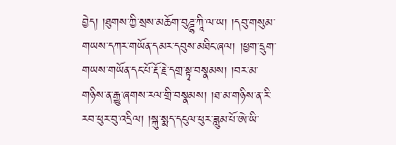བྱེད། །ཐུགས་ཀྱི་སྲས་མཆོག་བུཌྜྷ་ཀཱི་ལ་ཡ། །དབུ་གསུམ་གཡས་དཀར་གཡོན་དམར་དབུས་མཐིང་ཞལ། །ཕྱག་དྲུག་གཡས་གཡོན་དང་པོ་རྡོ་རྗེ་དགྲ་སྟྭ་བསྣམས། །བར་མ་གཉིས་ན་རྒྱུ་ཞགས་རལ་གྲི་བསྣམས། །ཐ་མ་གཉིས་ན་རི་རབ་ཕུར་བུ་འདྲིལ། །སྐུ་སྨད་དངུལ་ཕུར་ཟླུམ་པོ་ཨེ་ཡི་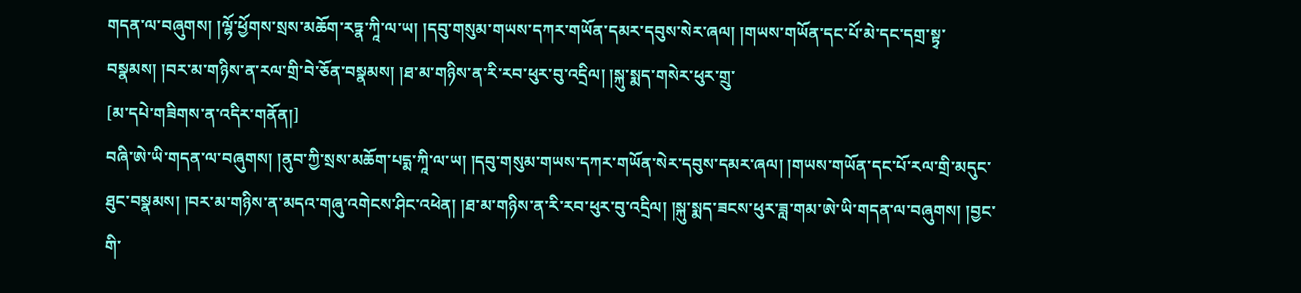གདན་ལ་བཞུགས། །ལྷོ་ཕྱོགས་སྲས་མཆོག་རཏྣ་ཀཱི་ལ་ཡ། །དབུ་གསུམ་གཡས་དཀར་གཡོན་དམར་དབུས་སེར་ཞལ། །གཡས་གཡོན་དང་པོ་མེ་དང་དགྲ་སྟྭ་བསྣམས། །བར་མ་གཉིས་ན་རལ་གྲི་བེ་ཅོན་བསྣམས། །ཐ་མ་གཉིས་ན་རི་རབ་ཕུར་བུ་འདྲིལ། །སྐུ་སྨད་གསེར་ཕུར་གྲུ་
[མ་དཔེ་གཟིགས་ན་འདིར་གནོན།]
བཞི་ཨེ་ཡི་གདན་ལ་བཞུགས། །ནུབ་ཀྱི་སྲས་མཆོག་པདྨ་ཀཱི་ལ་ཡ། །དབུ་གསུམ་གཡས་དཀར་གཡོན་སེར་དབུས་དམར་ཞལ། །གཡས་གཡོན་དང་པོ་རལ་གྲི་མདུང་ཐུང་བསྣམས། །བར་མ་གཉིས་ན་མདའ་གཞུ་འགེངས་ཤིང་འཕེན། །ཐ་མ་གཉིས་ན་རི་རབ་ཕུར་བུ་འདྲིལ། །སྐུ་སྨད་ཟངས་ཕུར་ཟླ་གམ་ཨེ་ཡི་གདན་ལ་བཞུགས། །བྱང་གི་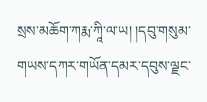སྲས་མཆོག་ཀརྨ་ཀཱི་ལ་ཡ། །དབུ་གསུམ་གཡས་དཀར་གཡོན་དམར་དབུས་ལྗང་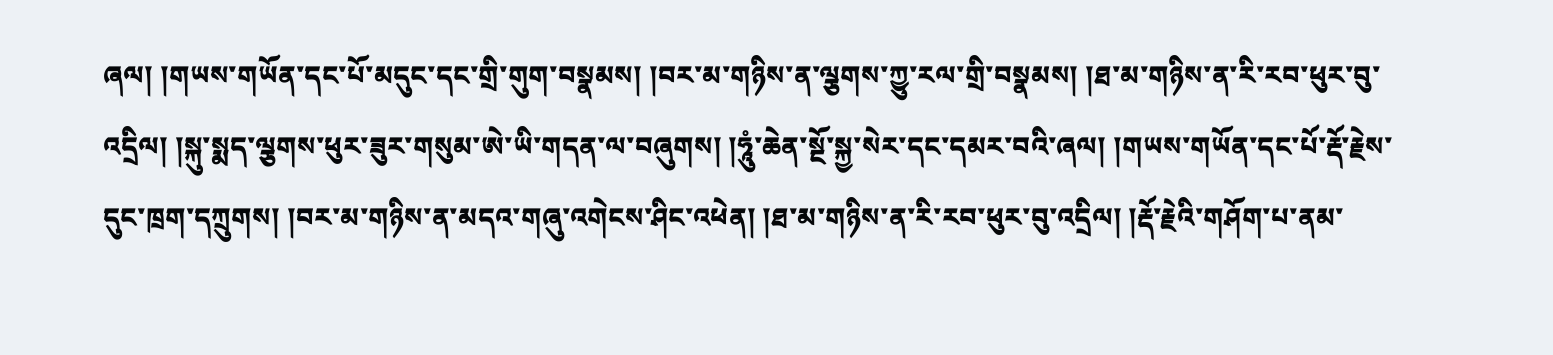ཞལ། །གཡས་གཡོན་དང་པོ་མདུང་དང་གྲི་གུག་བསྣམས། །བར་མ་གཉིས་ན་ལྕགས་ཀྱུ་རལ་གྲི་བསྣམས། །ཐ་མ་གཉིས་ན་རི་རབ་ཕུར་བུ་འདྲིལ། །སྐུ་སྨད་ལྕགས་ཕུར་ཟུར་གསུམ་ཨེ་ཡི་གདན་ལ་བཞུགས། །ཧཱུཾ་ཆེན་སྔོ་སྐྱ་སེར་དང་དམར་བའི་ཞལ། །གཡས་གཡོན་དང་པོ་རྡོ་རྗེས་དུང་ཁྲག་དཀྲུགས། །བར་མ་གཉིས་ན་མདའ་གཞུ་འགེངས་ཤིང་འཕེན། །ཐ་མ་གཉིས་ན་རི་རབ་ཕུར་བུ་འདྲིལ། །རྡོ་རྗེའི་གཤོག་པ་ནམ་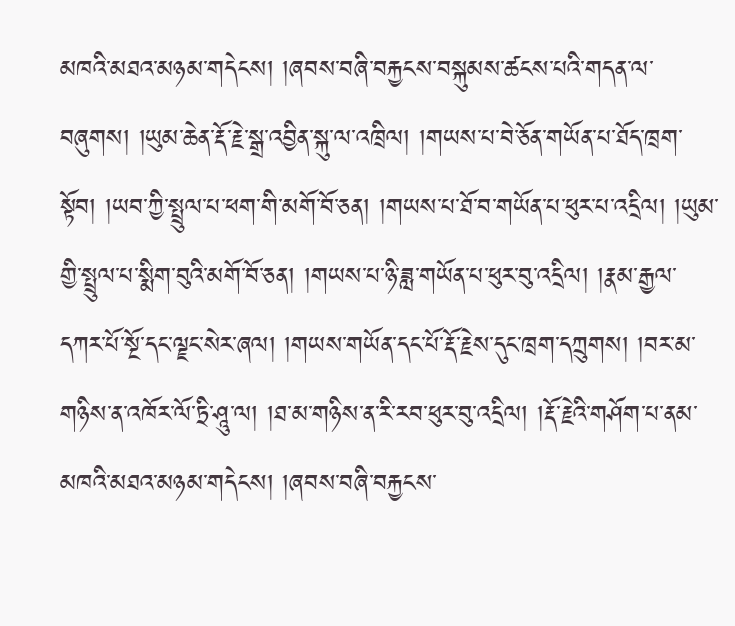མཁའི་མཐའ་མཉམ་གདེངས། །ཞབས་བཞི་བརྐྱངས་བསྐུམས་ཚངས་པའི་གདན་ལ་བཞུགས། །ཡུམ་ཆེན་རྡོ་རྗེ་སྒྲ་འབྱིན་སྐུ་ལ་འཁྲིལ། །གཡས་པ་བེ་ཅོན་གཡོན་པ་ཐོད་ཁྲག་སྟོབ། །ཡབ་ཀྱི་སྤྲུལ་པ་ཕག་གི་མགོ་བོ་ཅན། །གཡས་པ་ཐོ་བ་གཡོན་པ་ཕུར་པ་འདྲིལ། །ཡུམ་གྱི་སྤྲུལ་པ་སྨིག་བུའི་མགོ་བོ་ཅན། །གཡས་པ་ཉི་ཟླ་གཡོན་པ་ཕུར་བུ་འདྲིལ། །རྣམ་རྒྱལ་དཀར་པོ་སྔོ་དང་ལྗང་སེར་ཞལ། །གཡས་གཡོན་དང་པོ་རྡོ་རྗེས་དུང་ཁྲག་དཀྲུགས། །བར་མ་གཉིས་ན་འཁོར་ལོ་ཏྲི་ཤཱུ་ལ། །ཐ་མ་གཉིས་ན་རི་རབ་ཕུར་བུ་འདྲིལ། །རྡོ་རྗེའི་གཤོག་པ་ནམ་མཁའི་མཐའ་མཉམ་གདེངས། །ཞབས་བཞི་བརྐྱངས་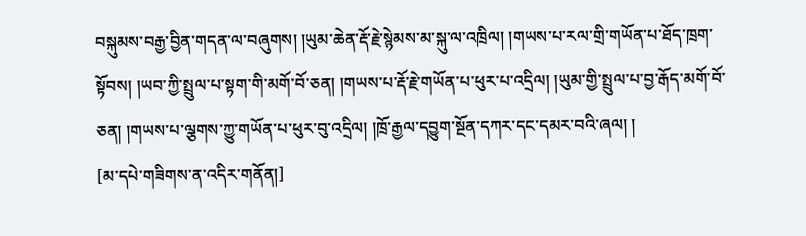བསྐུམས་བརྒྱ་བྱིན་གདན་ལ་བཞུགས། །ཡུམ་ཆེན་རྡོ་རྗེ་སྙེམས་མ་སྐུ་ལ་འཁྲིལ། །གཡས་པ་རལ་གྲི་གཡོན་པ་ཐོད་ཁྲག་སྟོབས། །ཡབ་ཀྱི་སྤྲུལ་པ་སྟག་གི་མགོ་བོ་ཅན། །གཡས་པ་རྡོ་རྗེ་གཡོན་པ་ཕུར་པ་འདྲིལ། །ཡུམ་གྱི་སྤྲུལ་པ་བྱ་རྒོད་མགོ་བོ་ཅན། །གཡས་པ་ལྕགས་ཀྱུ་གཡོན་པ་ཕུར་བུ་འདྲིལ། །ཁྲོ་རྒྱལ་དབྱུག་སྔོན་དཀར་དང་དམར་བའི་ཞལ། །
[མ་དཔེ་གཟིགས་ན་འདིར་གནོན།]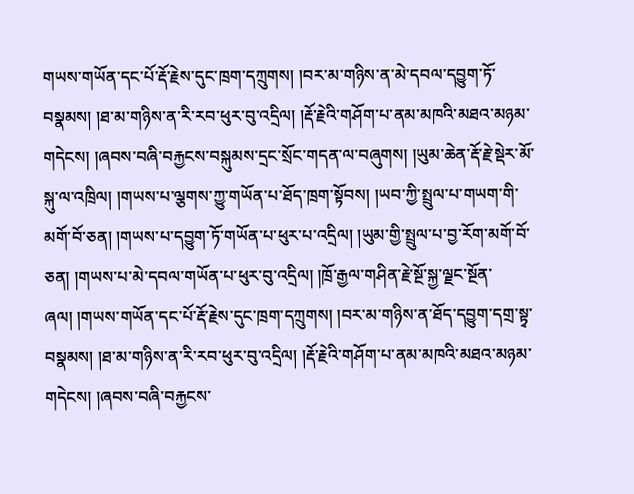གཡས་གཡོན་དང་པོ་རྡོ་རྗེས་དུང་ཁྲག་དཀྲུགས། །བར་མ་གཉིས་ན་མེ་དབལ་དབྱུག་ཏོ་བསྣམས། །ཐ་མ་གཉིས་ན་རི་རབ་ཕུར་བུ་འདྲིལ། །རྡོ་རྗེའི་གཤོག་པ་ནམ་མཁའི་མཐའ་མཉམ་གདེངས། །ཞབས་བཞི་བརྐྱངས་བསྐུམས་དྲང་སྲོང་གདན་ལ་བཞུགས། །ཡུམ་ཆེན་རྡོ་རྗེ་སྡེར་མོ་སྐུ་ལ་འཁྲིལ། །གཡས་པ་ལྕགས་ཀྱུ་གཡོན་པ་ཐོད་ཁྲག་སྟོབས། །ཡབ་ཀྱི་སྤྲུལ་པ་གཡག་གི་མགོ་བོ་ཅན། །གཡས་པ་དབྱུག་ཏོ་གཡོན་པ་ཕུར་པ་འདྲིལ། །ཡུམ་གྱི་སྤྲུལ་པ་བྱ་རོག་མགོ་བོ་ཅན། །གཡས་པ་མེ་དབལ་གཡོན་པ་ཕུར་བུ་འདྲིལ། །ཁྲོ་རྒྱལ་གཤིན་རྗེ་སྔོ་སྐྱ་ལྗང་སྔོན་ཞལ། །གཡས་གཡོན་དང་པོ་རྡོ་རྗེས་དུང་ཁྲག་དཀྲུགས། །བར་མ་གཉིས་ན་ཐོད་དབྱུག་དགྲ་སྟྭ་བསྣམས། །ཐ་མ་གཉིས་ན་རི་རབ་ཕུར་བུ་འདྲིལ། །རྡོ་རྗེའི་གཤོག་པ་ནམ་མཁའི་མཐའ་མཉམ་གདེངས། །ཞབས་བཞི་བརྐྱངས་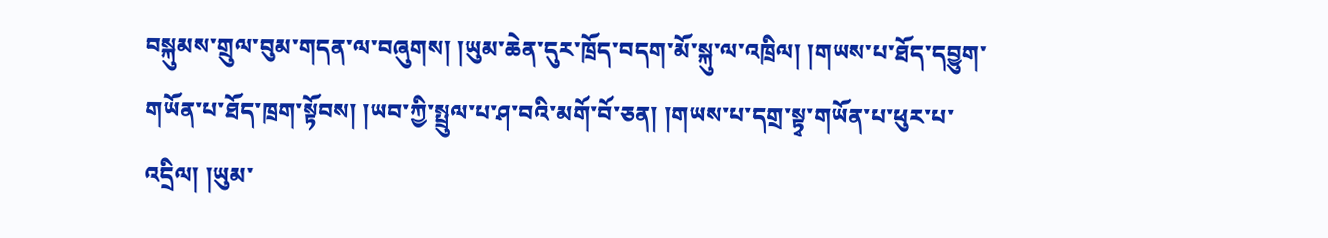བསྐུམས་གྲུལ་བུམ་གདན་ལ་བཞུགས། །ཡུམ་ཆེན་དུར་ཁྲོད་བདག་མོ་སྐུ་ལ་འཁྲིལ། །གཡས་པ་ཐོད་དབྱུག་གཡོན་པ་ཐོད་ཁྲག་སྟོབས། །ཡབ་ཀྱི་སྤྲུལ་པ་ཤ་བའི་མགོ་བོ་ཅན། །གཡས་པ་དགྲ་སྟྭ་གཡོན་པ་ཕུར་པ་འདྲིལ། །ཡུམ་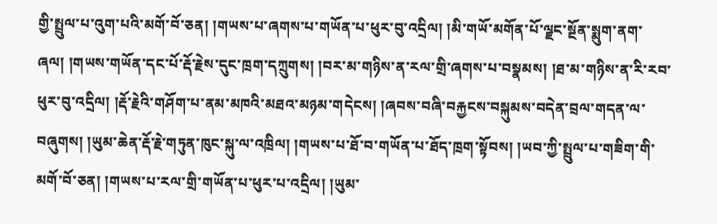གྱི་སྤྲུལ་པ་འུག་པའི་མགོ་བོ་ཅན། །གཡས་པ་ཞགས་པ་གཡོན་པ་ཕུར་བུ་འདྲིལ། །མི་གཡོ་མགོན་པོ་ལྗང་སྔོན་སྨུག་ནག་ཞལ། །གཡས་གཡོན་དང་པོ་རྡོ་རྗེས་དུང་ཁྲག་དཀྲུགས། །བར་མ་གཉིས་ན་རལ་གྲི་ཞགས་པ་བསྣམས། །ཐ་མ་གཉིས་ན་རི་རབ་ཕུར་བུ་འདྲིལ། །རྡོ་རྗེའི་གཤོག་པ་ནམ་མཁའི་མཐའ་མཉམ་གདེངས། །ཞབས་བཞི་བརྐྱངས་བསྐུམས་བདེན་བྲལ་གདན་ལ་བཞུགས། །ཡུམ་ཆེན་རྡོ་རྗེ་གཏུན་ཁུང་སྐུ་ལ་འཁྲིལ། །གཡས་པ་ཐོ་བ་གཡོན་པ་ཐོད་ཁྲག་སྟོབས། །ཡབ་ཀྱི་སྤྲུལ་པ་གཟིག་གི་མགོ་བོ་ཅན། །གཡས་པ་རལ་གྲི་གཡོན་པ་ཕུར་པ་འདྲིལ། །ཡུམ་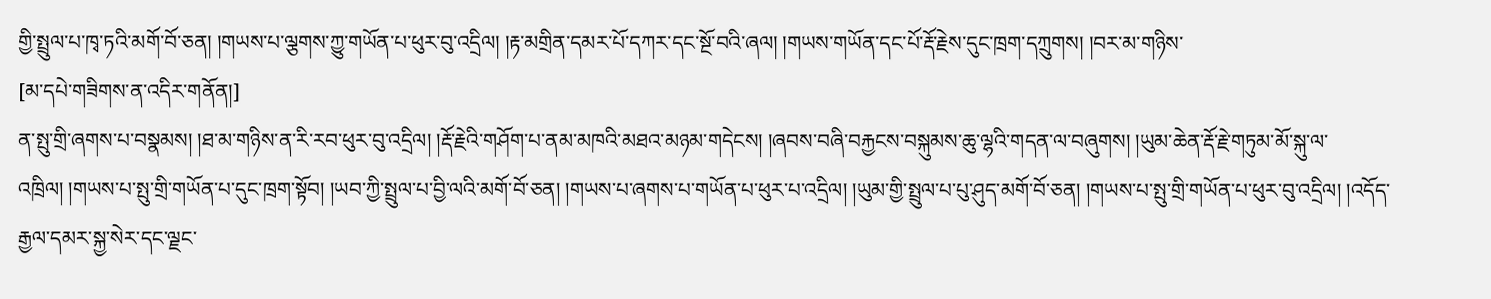གྱི་སྤྲུལ་པ་ཁྭ་ཏའི་མགོ་བོ་ཅན། །གཡས་པ་ལྕགས་ཀྱུ་གཡོན་པ་ཕུར་བུ་འདྲིལ། །རྟ་མགྲིན་དམར་པོ་དཀར་དང་སྔོ་བའི་ཞལ། །གཡས་གཡོན་དང་པོ་རྡོ་རྗེས་དུང་ཁྲག་དཀྲུགས། །བར་མ་གཉིས་
[མ་དཔེ་གཟིགས་ན་འདིར་གནོན།]
ན་སྤུ་གྲི་ཞགས་པ་བསྣམས། །ཐ་མ་གཉིས་ན་རི་རབ་ཕུར་བུ་འདྲིལ། །རྡོ་རྗེའི་གཤོག་པ་ནམ་མཁའི་མཐའ་མཉམ་གདེངས། །ཞབས་བཞི་བརྐྱངས་བསྐུམས་ཆུ་ལྷའི་གདན་ལ་བཞུགས། །ཡུམ་ཆེན་རྡོ་རྗེ་གཏུམ་མོ་སྐུ་ལ་འཁྲིལ། །གཡས་པ་སྤུ་གྲི་གཡོན་པ་དུང་ཁྲག་སྟོབ། །ཡབ་ཀྱི་སྤྲུལ་པ་བྱི་ལའི་མགོ་བོ་ཅན། །གཡས་པ་ཞགས་པ་གཡོན་པ་ཕུར་པ་འདྲིལ། །ཡུམ་གྱི་སྤྲུལ་པ་པུ་ཤུད་མགོ་བོ་ཅན། །གཡས་པ་སྤུ་གྲི་གཡོན་པ་ཕུར་བུ་འདྲིལ། །འདོད་རྒྱལ་དམར་སྐྱ་སེར་དང་ལྗང་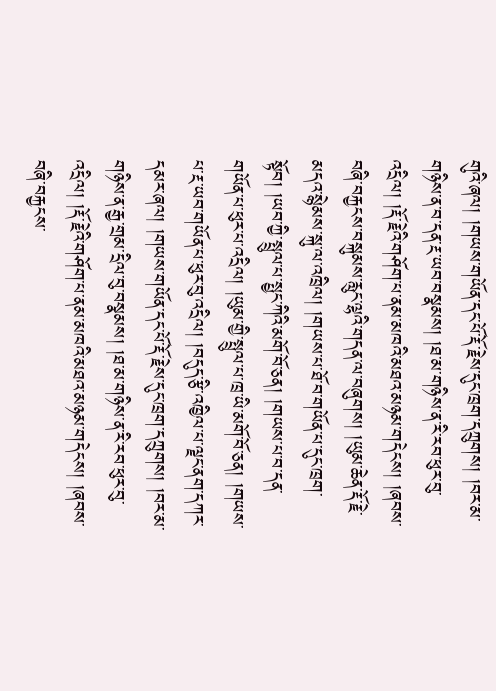གུའི་ཞལ། །གཡས་གཡོན་དང་པོ་རྡོ་རྗེས་དུང་ཁྲག་དཀྲུགས། །བར་མ་གཉིས་ན་བ་དན་རྔ་ཡབ་བསྣམས། །ཐ་མ་གཉིས་ན་རི་རབ་ཕུར་བུ་འདྲིལ། །རྡོ་རྗེའི་གཤོག་པ་ནམ་མཁའི་མཐའ་མཉམ་གདེངས། །ཞབས་བཞི་བརྐྱངས་བསྐུམས་རླུང་ལྷའི་གདན་ལ་བཞུགས། །ཡུམ་ཆེན་རྡོ་རྗེ་མདའ་སྙེམས་སྐུ་ལ་འཁྲིལ། །གཡས་པ་ཐོ་བ་གཡོན་པ་དུང་ཁྲག་སྟོབ། །ཡབ་ཀྱི་སྤྲུལ་པ་སྤྱང་ཀིའི་མགོ་བོ་ཅན། །གཡས་པ་བ་དན་གཡོན་པ་ཕུར་པ་འདྲིལ། །ཡུམ་གྱི་སྤྲུལ་པ་ཁྲ་ཡི་མགོ་བོ་ཅན། །གཡས་པ་རྔ་ཡབ་གཡོན་པ་ཕུར་བུ་འདྲིལ། །བདུད་རྩི་འཁྱིལ་པ་ལྗང་ནག་དཀར་དམར་ཞལ། །གཡས་གཡོན་དང་པོ་རྡོ་རྗེས་དུང་ཁྲག་དཀྲུགས། །བར་མ་གཉིས་ན་རྒྱ་གྲམ་དྲིལ་བུ་བསྣམས། །ཐ་མ་གཉིས་ན་རི་རབ་ཕུར་བུ་འདྲིལ། །རྡོ་རྗེའི་གཤོག་པ་ནམ་མཁའི་མཐའ་མཉམ་གདེངས། །ཞབས་བཞི་བརྐྱངས་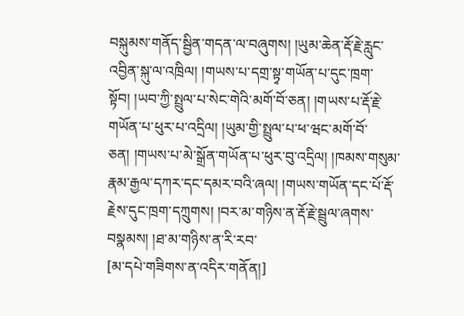བསྐུམས་གནོད་སྦྱིན་གདན་ལ་བཞུགས། །ཡུམ་ཆེན་རྡོ་རྗེ་རླུང་འབྱིན་སྐུ་ལ་འཁྲིལ། །གཡས་པ་དགྲ་སྟྭ་གཡོན་པ་དུང་ཁྲག་སྟོབ། །ཡབ་ཀྱི་སྤྲུལ་པ་སེང་གེའི་མགོ་བོ་ཅན། །གཡས་པ་རྡོ་རྗེ་གཡོན་པ་ཕུར་པ་འདྲིལ། །ཡུམ་གྱི་སྤྲུལ་པ་ཕ་ཝང་མགོ་བོ་ཅན། །གཡས་པ་མེ་སྒྲོན་གཡོན་པ་ཕུར་བུ་འདྲིལ། །ཁམས་གསུམ་རྣམ་རྒྱལ་དཀར་དང་དམར་བའི་ཞལ། །གཡས་གཡོན་དང་པོ་རྡོ་རྗེས་དུང་ཁྲག་དཀྲུགས། །བར་མ་གཉིས་ན་རྡོ་རྗེ་སྦྲུལ་ཞགས་བསྣམས། །ཐ་མ་གཉིས་ན་རི་རབ་
[མ་དཔེ་གཟིགས་ན་འདིར་གནོན།]